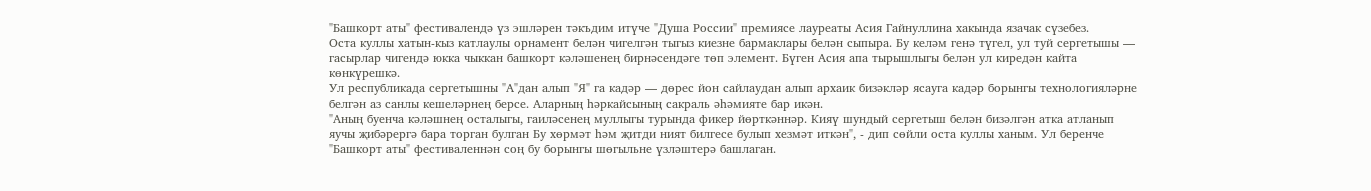"Башкорт аты" фестивалендә үз эшләрен тәкъдим итүче "Душа России" премиясе лауреаты Асия Гайнуллина хакында язачак сүзебез.
Оста куллы хатын-кыз катлаулы орнамент белән чигелгән тыгыз киезне бармаклары белән сыпыра. Бу келәм генә түгел, ул туй сергетышы — гасырлар чигендә юкка чыккан башкорт кәләшенең бирнәсендәге төп элемент. Бүген Асия апа тырышлыгы белән ул киредән кайта көнкүрешкә.
Ул республикада сергетышны "А"дан алып "Я" га кадәр — дөрес йон сайлаудан алып архаик бизәкләр ясауга кадәр борынгы технологияләрне белгән аз санлы кешеләрнең берсе. Аларның һәркайсының сакраль әһәмияте бар икән.
"Аның буенча кәләшнең осталыгы, гаиләсенең муллыгы турында фикер йөрткәннәр. Кияү шундый сергетыш белән бизәлгән атка атланып яучы җибәрергә бара торган булган Бу хөрмәт һәм җитди ният билгесе булып хезмәт иткән", - дип сөйли оста куллы ханым. Ул беренче "Башкорт аты" фестиваленнән соң бу борынгы шөгыльне үзләштерә башлаган.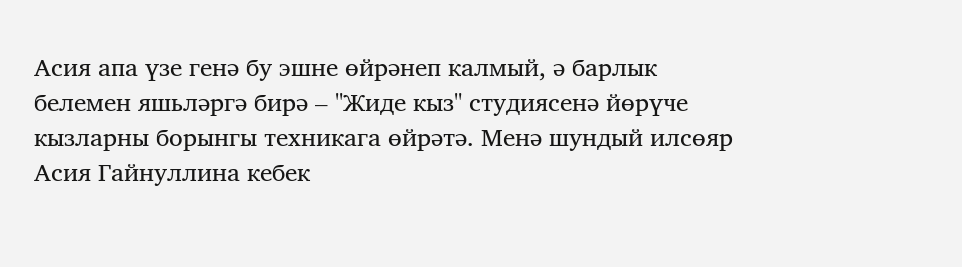Асия апа үзе генә бу эшне өйрәнеп калмый, ә барлык белемен яшьләргә бирә – "Жиде кыз" студиясенә йөрүче кызларны борынгы техникага өйрәтә. Менә шундый илсөяр Асия Гайнуллина кебек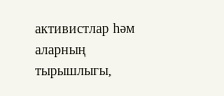активистлар һәм аларның тырышлыгы,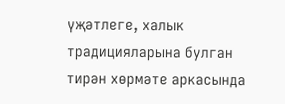үҗәтлеге, халык традицияларына булган тирән хөрмәте аркасында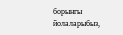борынгы йолаларыбыз,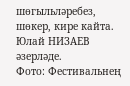шөгыльләребез, шөкер, кире кайта.
Юлай НИЗАЕВ әзерләде.
Фото: Фестивальнең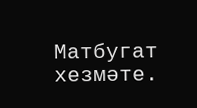Матбугат хезмәте.